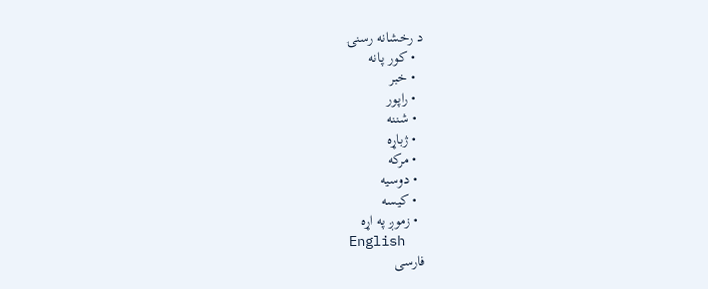د رخشانه رسنۍ
  • کور پانه
  • خبر
  • راپور
  • شننه
  • ژباړه
  • مرکه
  • دوسیه
  • کیسه
  • زموږ په اړه
English
فارسی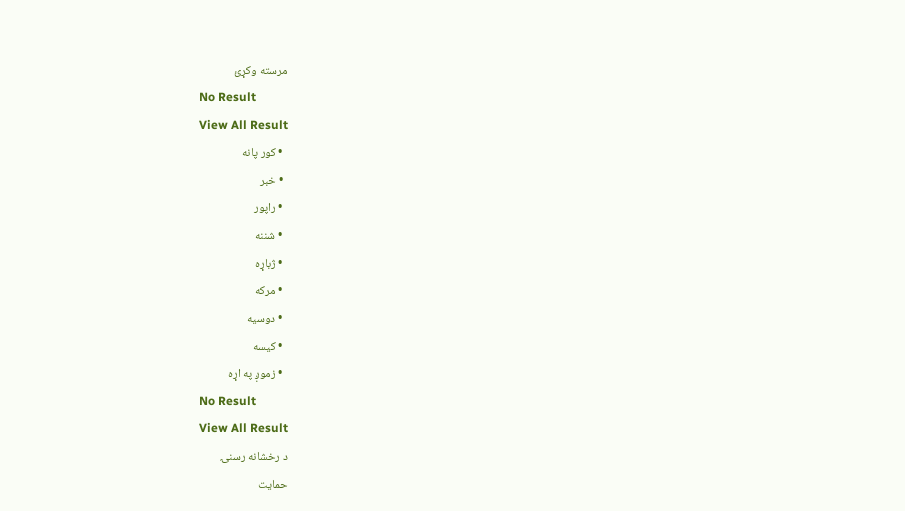مرسته وکړئ
No Result
View All Result
  • کور پانه
  • خبر
  • راپور
  • شننه
  • ژباړه
  • مرکه
  • دوسیه
  • کیسه
  • زموږ په اړه
No Result
View All Result
د رخشانه رسنۍ
حمایت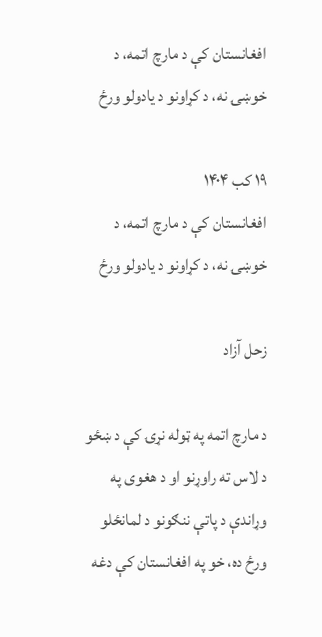افغانستان کې د مارچ اتمه، د خوښۍ نه، د کړاونو د یادولو ورځ

۱۹ كب ۱۴۰۴
افغانستان کې د مارچ اتمه، د خوښۍ نه، د کړاونو د یادولو ورځ

زحل آزاد

د مارچ اتمه په ټوله نړۍ کې د ښځو د لاس ته راوړنو او د هغوی په وړاندې د پاتې ننګونو د لمانځلو ورځ ده، خو په افغانستان کې دغه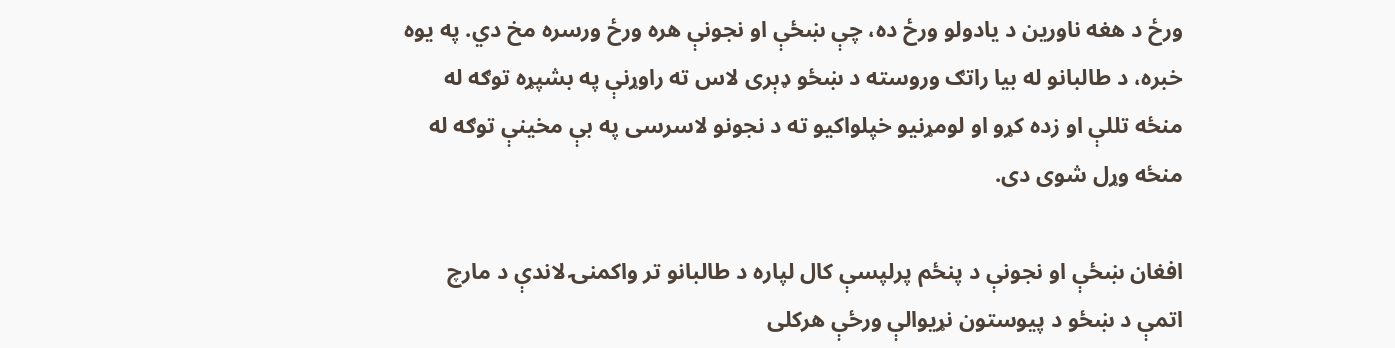ورځ د هغه ناورین د یادولو ورځ ده، چې ښځې او نجونې هره ورځ ورسره مخ دي. په یوه خبره، د طالبانو له بیا راتګ وروسته د ښځو ډېری لاس ته راوړنې په بشپړه توګه له منځه تللې او زده کړو او لومړنیو خپلواکیو ته د نجونو لاسرسی په بې مخینې توګه له منځه وړل شوی دی.

افغان ښځې او نجونې د پنځم پرلپسې کال لپاره د طالبانو تر واکمنۍ لاندې د مارچ اتمې د ښځو د پیوستون نړیوالې ورځې هرکلی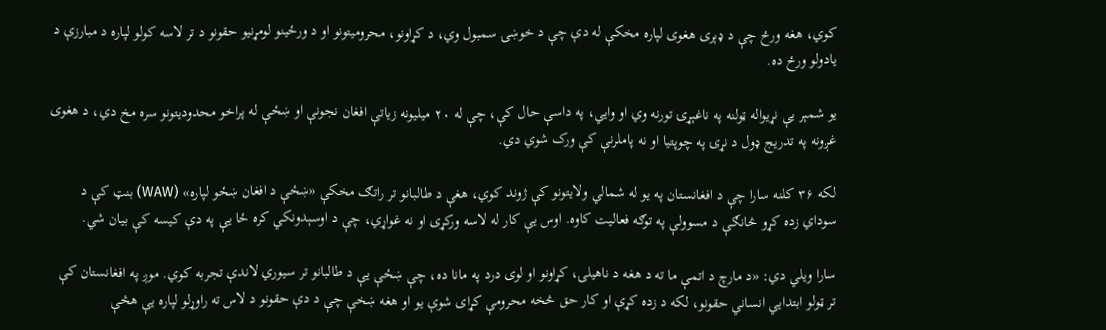کوي، هغه ورځ چې د ډېری هغوی لپاره مخکې له دې چې د خوښۍ سمبول وي، د کړاونو، محرومیتونو او د ورځینو لومړنیو حقونو د تر لاسه کولو لپاره د مبارزې د یادولو ورځ ده.

یو شمېر یې نړیواله ټولنه په ناغېړۍ تورنه وي او وايي، په داسې حال کې، چې له ۲۰ میلیونه زیاتې افغان نجونې او ښځې له پراخو محدودیتونو سره مخ دي، د هغوی غږونه په تدریج ډول د نړۍ په چوپتیا او نه پاملرنې کې ورک شوي دي.

لکه ۳۶ کلنه سارا چې د افغانستان په یو له شمالي ولایتونو کې ژوند کوي، هغې د طالبانو تر راتګ مخکې «ښځې د افغان ښځو لپاره» (WAW) بنټ کې د سوداي زده کړو څانګې د مسوولې په توګه فعالیت کاوه. اوس یې کار له لاسه ورکړی او نه غواړي، چې د اوسېدونکي کره ځا یې په دې کیسه کې بیان شي.

سارا ویلي دي: «د مارچ د اتمې ما ته د هغه د ناهیلۍ، کړاونو او لوی درد په مانا ده، چې ښځې یې د طالبانو تر سیوري لاندې تجربه کوي. موږ په افغانستان کې تر ټولو ابتدايي انساني حقونو، لکه د زده کړې او کار حق څخه محرومې کړای شوې یو او هغه ښخې چې د دې حقونو د لاس ته راوړلو لپاره یې هڅې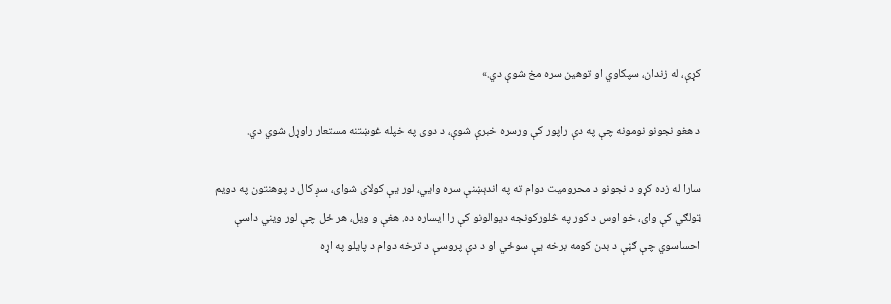کړې، له زندان، سپکاوي او توهین سره مخ شوې دي.»

د هغو نجونو نومونه چې په دې راپور کې ورسره خبرې شوې، د دوی په خپله غوښتنه مستعار راوړل شوي دي.

سارا له زده کړو د نجونو د محرومیت دوام ته په اندېښنې سره وايي، لور یې کولای شوای، سږ کال د پوهنتون په دویم ټولګي کې وای، خو اوس د کور په څلورکونجه دیوالونو کې را ایساره ده. هغې و ویل، هر ځل چې لور ویني داسې احساسوي چې ګڼې د بدن کومه برخه یې سوځي او د دې پروسې د ترخه دوام د پایلو په اړه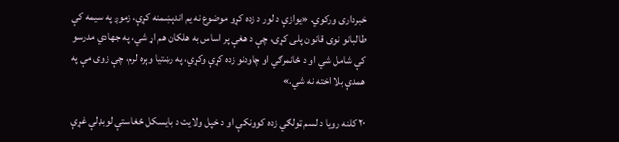خبرداری ورکوي. «یوازې د لور د زده کړو موضوع نه یم اندېښمنه کړې، زموږ په سیمه کې طالبانو نوی قانون پلی کړی، چې د هغې پر اساس به هلکان هم اړ شي، په جهادي مدرسو کې شامل شي او د ځانمرګي او چاودنو زده کړې وکړي، په رښتیا وېره لرم، چې زوی مې په همدې بلا اخته نه شي.»

۲۰ کلنه رویا د لسم ټولګي زده کوونکې او د خپل ولایت د بایسکل ځغاستې لوبډلې غړې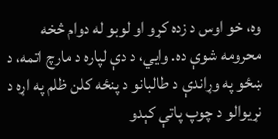وه، خو اوس د زده کړو او لوبو له دوام څخه محرومه شوې ده. وايي، د دې لپاره د مارچ اتمه، د ښځو په وړاندې د طالبانو د پنځه کلن ظلم په اړه د نړیوالو د چوپ پاتې کېدو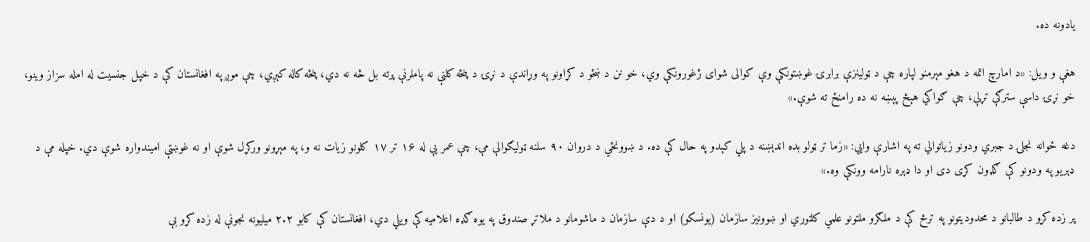یادونه ده.

هغې و ویل: «د امارچ اتمه د هغو مېرمنو لپاره چې د ټولینزې برابرۍ غوښتونکې وې کوالی شوای ژغورونکې وي، خو نن د ښځو د کړاونو په وړاندې د نړۍ د پنځه کلنې نه پاملرنې پرته بل څه نه دي، پنځه کاله کېږي، چې موږ په افغانستان کې د خپل جنسیت له امله سزاز وینو، خو نړۍ داسې سترګې تړلې، چې ګواکي هېڅ پېښه نه ده رامنځ ته شوې.»

دغه ځوانه نجلۍ د جبري ودونو زیاتوالي ته په اشارې وايي: «زما تر ټولو بده اندېښنه د پلي کېدو په حال کې ده. د ښوونځي د دروان ۹۰ سلنه ټولیګوالې مې، چې عمر یې له ۱۶ تر ۱۷ کلونو زیات نه و، په مېړونو ورکړل شوې او نه غوښتې امیندواره شوې دي. خپله مې د ډېریو په ودونو کې ګډون کړی دی او دا ډېره نارامه وونکې وه.»

پر زده کړو د طالبانو د محدودیتونو په ترڅ کې د ملګرو ملتونو علمي کلتوري او ښوونیز سازمان (یونسکو) او د دې سازمان د ماشومانو د ملاتړ صندوق په یوه ګډه اعلامیه کې ویلي دي، افغانستان کې کابو ۲.۲ میلیونه نجونې له زده کړو بې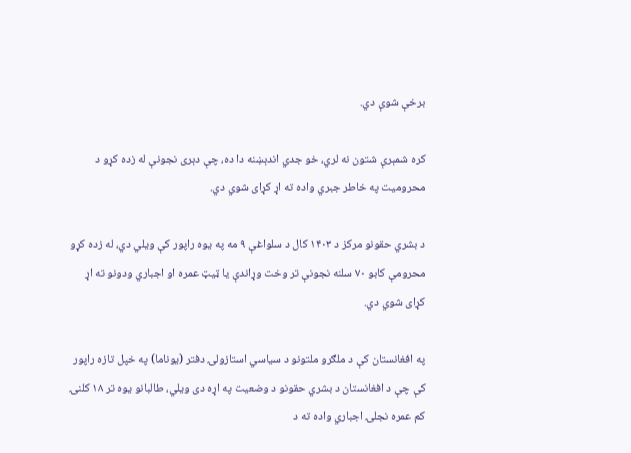برخې شوې دي.

کره شمېرې شتون نه لري، خو جدي اندېښنه دا ده، چې دېری نجونې له زده کړو د محرومیت په خاطر جبري واده ته اړ کړای شوي دي.

د بشري حقونو مرکز د ۱۴۰۳ کال د سلواغې ۹ مه په یوه راپور کې ویلي دي، له زده کړو محرومې کابو ۷۰ سلنه نجونې تر وخت وړاندې یا ټیټ عمره او اجباري ودونو ته اړ کړای شوي دي.

په افغانستان کې د ملګرو ملتونو د سیاسي استازولۍ دفتر (یوناما) په خپل تازه راپور کې چې د افغانستان د بشري حقونو د وضعیت په اړه دی ویلي، طالبانو یوه تر ۱۸ کلنۍ کم عمره نجلۍ اجباري واده ته د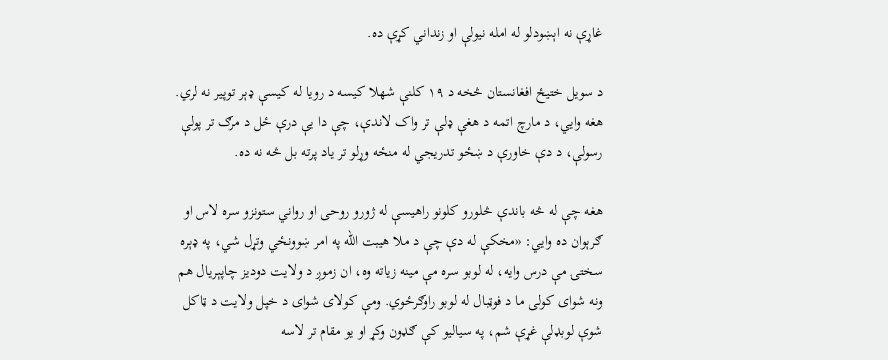غاړې نه اېښودلو له امله نیولې او زنداني کړې ده.

د سویل ختیځ افغانستان څخه د ۱۹ کلنې شهلا کیسه د رویا له کیسې ډېر توپیر نه لري. هغه وايي، د مارچ اتمه د هغې ډلې تر واک لاندې، چې دا یې درې ځل د مرګ تر پولې رسولې، د دې خاورې د ښځو تدریجي له منځه وړلو تر یاد پرته بل څه نه ده.

هغه چې له څه باندې څلورو کلونو راهیسې له ژورو روحی او رواني ستونزو سره لاس او ګرېوان ده وايي: «مخکې له دې چې د ملا هیبت الله په امر ښوونځي وتړل شي، په ډېره سختۍ مې درس وایه، له لوبو سره مې مینه زیاته وه، ان زموږ د ولایت دودیز چاپېریال هم ونه شوای کولی ما د فوټبال له لوبو راوګرځوي. ومې کولای شوای د خپل ولایت د ټاکل شوې لوبډلې غړې شم، په سیالیو کې ګډون وکړ او یو مقام تر لاسه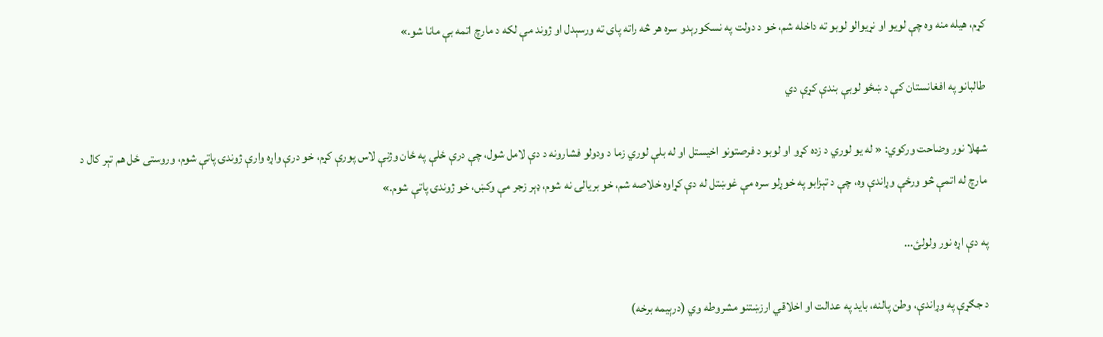کړم، هیله منه وه چې لویو او نړیوالو لوبو ته داخله شم، خو د دولت په نسکورېدو سره هر څه راته پای ته ورسېدل او ژوند مې لکه د مارچ اتمه بې مانا شو.»

طالبانو په افغانستان کې د ښځو لوبې بندې کړې دي

شهلا نور وضاحت ورکوي: « له یو لوري د زده کړو او لوبو د فرصتونو اخیستل او له بلې لوري زما د ودولو فشارونه د دې لامل شول، چې درې ځلې په ځان وژنې لاس پورې کړم، خو درې واړه وارې ژوندۍ پاتې شوم، وروستی ځل هم تېر کال د مارچ له اتمې څو ورځې وړاندې وه، چې د تېزابو په خوړلو سره مې غوښتل له دې کړاوه خلاصه شم، خو بریالۍ نه شوم، ډېر زجر مې وکښ، خو ژوندۍ پاتې شوم.»

په دې اړه نور ولولئ...

د جګړې په وړاندې، وطن پالنه، باید په عدالت او اخلاقي ارزښتنو مشروطه وي (درېیمه برخه)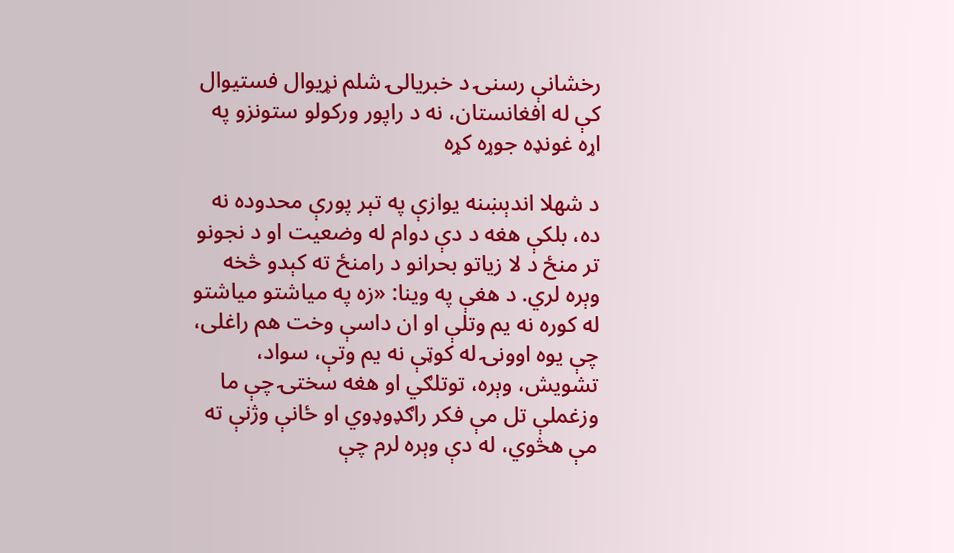رخشانې رسنۍ د خبریالۍ شلم نړیوال فستیوال کې له افغانستان، نه د راپور ورکولو ستونزو په اړه غونډه جوړه کړه

د شهلا اندېښنه یوازې په تېر پورې محدوده نه ده، بلکې هغه د دې دوام له وضعیت او د نجونو تر منځ د لا زیاتو بحرانو د رامنځ ته کېدو څخه وېره لري. د هغې په وینا: «زه په میاشتو میاشتو له کوره نه یم وتلې او ان داسې وخت هم راغلی، چې یوه اوونۍ له کوټې نه یم وتې، سواد، تشویش، وېره، توتلګي او هغه سختۍ چې ما وزغملې تل مې فکر راګډوډوي او ځانې وژنې ته مې هڅوي، له دې وېره لرم چې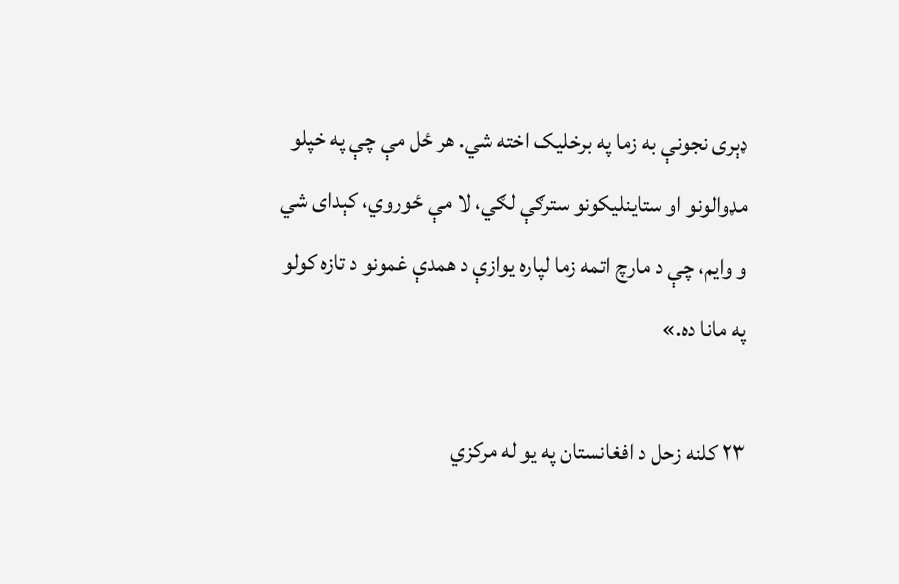ډېری نجونې به زما په برخلیک اخته شي. هر ځل مې چې په خپلو مډوالونو او ستاینلیکونو سترګې لګي، لا مې ځوروي، کېدای شي و وایم، چې د مارچ اتمه زما لپاره یوازې د همدې غمونو د تازه کولو په مانا ده.»

۲۳ کلنه زحل د افغانستان په یو له مرکزي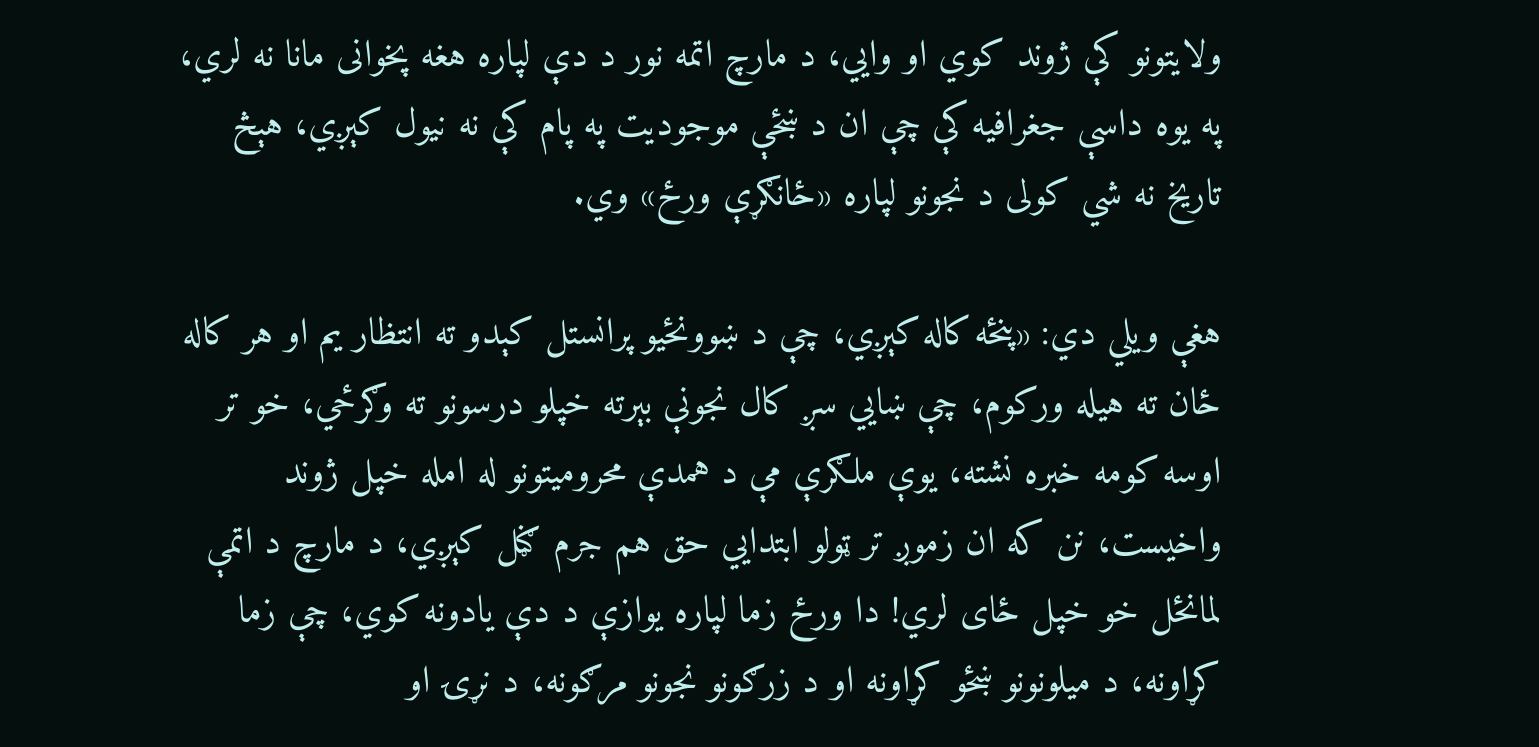ولایتونو کې ژوند کوي او وايي، د مارچ اتمه نور د دې لپاره هغه پخوانی مانا نه لري، په یوه داسې جغرافیه کې چې ان د ښځې موجودیت په پام کې نه نیول کېږي، هېڅ تاریخ نه شي کولی د نجونو لپاره «ځانګړې ورځ» وي.

هغې ویلي دي: «پنځه کاله کېږي، چې د ښوونځیو پرانستل کېدو ته انتظار یم او هر کاله ځان ته هیله ورکوم، چې ښايي سږ کال نجونې بېرته خپلو درسونو ته وګرځي، خو تر اوسه کومه خبره نشته، یوې ملګرې مې د همدې محرومیتونو له امله خپل ژوند واخیست، نن که ان زموږ تر ټولو ابتدايي حق هم جرم ګڼل کېږي، د مارچ د اتمې لمانځل خو خپل ځای لري! دا ورځ زما لپاره یوازې د دې یادونه کوي، چې زما کړاونه، د میلونونو ښځو کړاونه او د زرګونو نجونو مرګونه، د نړۍ او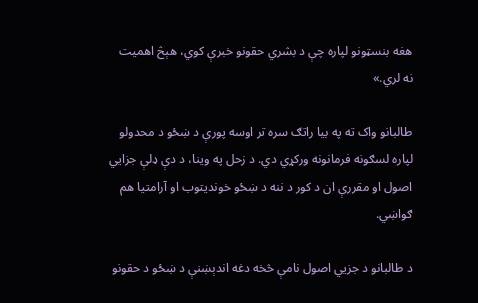هغه بنسټونو لپاره چې د بشري حقونو خبرې کوي، هېڅ اهمیت نه لري.»

طالبانو واک ته په بیا راتګ سره تر اوسه پورې د ښځو د محدولو لپاره لسګونه فرمانونه ورکړي دي. د زحل په وینا، د دې ډلې جزايي اصول او مقررې ان د کور د ننه د ښځو خوندیتوب او آرامتیا هم ګواښي.

د طالبانو د جزيي اصول نامې څخه دغه اندېښنې د ښځو د حقونو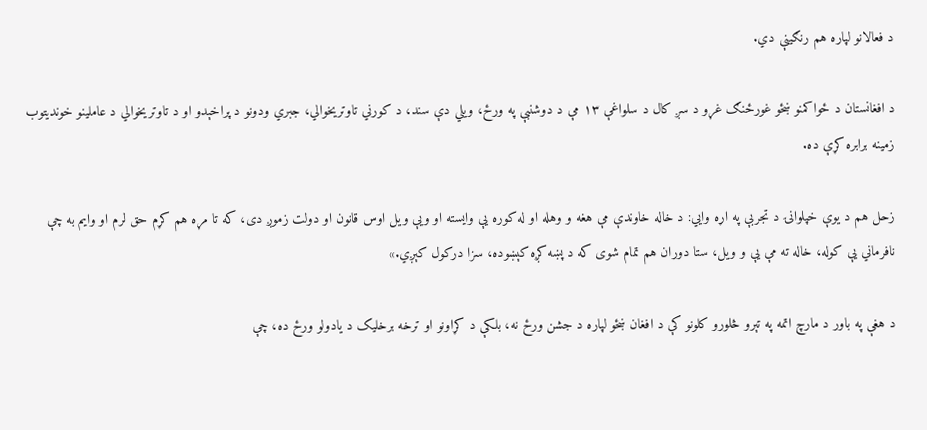د فعالانو لپاره هم رنګینې دي.

د افغانستان د ځواکمنو ښځو غورځنګ غړو د سږ کال د سلواغې ۱۳ مې د دوشنبې په ورځ، ویلي دې سند، د کورني تاوتریخوالي، جبري ودونو د پراخېدو او د تاوتریخوالي د عاملینو خوندیتوب زمینه برابره کړې ده.

زحل هم د یوې خپلوانۍ د تجربې په اړه وايي: د خاله خاوندې مې هغه و وهله او له کوره یې وایسته او ویې ویل اوس قانون او دولت زموږ دی، که تا مړه هم کړم حق لرم او وایم به چې نافرماني یې کوله، خاله ته مې یې و ویل، ستا دوران هم تمام شوی که د پښه کږه کېښوده، سزا درکول کېږي.»

د هغې په باور د مارچ اتمه په تېرو څلورو کلونو کې د افغان ښځو لپاره د جشن ورځ نه، بلکې د کړاونو او ترخه برخلیک د یادولو ورځ ده، چې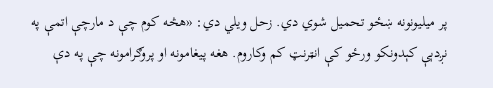پر میلیونونه ښځو تحمیل شوي دي. زحل ویلي دي: «هڅه کوم چې د مارچې اتمې په نږدېې کېدونکو ورځو کې انټرنټ کم وکاروم. هغه پیغامونه او پروګرامونه چې په دې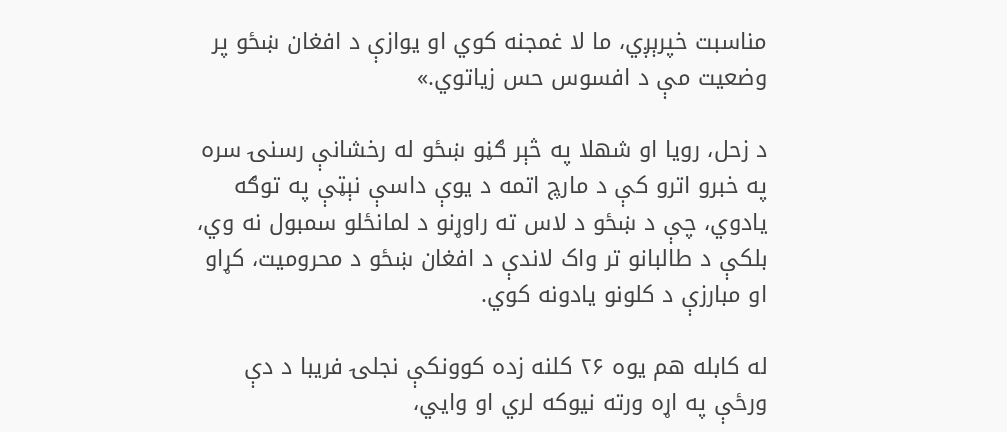مناسبت خپرېږي، ما لا غمجنه کوي او یوازې د افغان ښځو پر وضعیت مې د افسوس حس زیاتوي.»

د زحل، رویا او شهلا په څېر ګڼو ښځو له رخشانې رسنۍ سره په خبرو اترو کې د مارچ اتمه د یوې داسې نېټې په توګه یادوي، چې د ښځو د لاس ته راوړنو د لمانځلو سمبول نه وي، بلکې د طالبانو تر واک لاندې د افغان ښځو د محرومیت، کړاو او مبارزې د کلونو یادونه کوي.

له کابله هم یوه ۲۶ کلنه زده کوونکې نجلۍ فریبا د دې ورځې په اړه ورته نیوکه لري او وايي،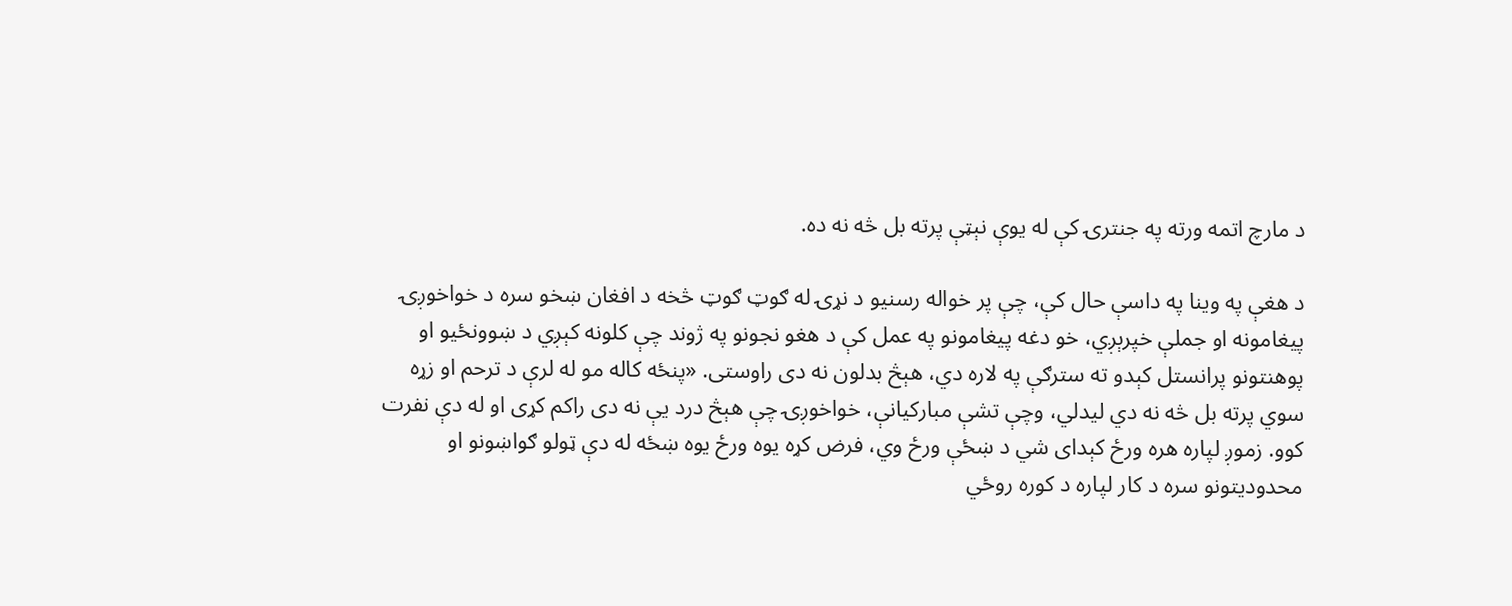د مارچ اتمه ورته په جنترۍ کې له یوې نېټې پرته بل څه نه ده.

د هغې په وینا په داسې حال کې، چې پر خواله رسنیو د نړۍ له ګوټ ګوټ څخه د افغان ښخو سره د خواخوږۍ پیغامونه او جملې خپرېږي، خو دغه پیغامونو په عمل کې د هغو نجونو په ژوند چې کلونه کېږي د ښوونځیو او پوهنتونو پرانستل کېدو ته سترګې په لاره دي، هېڅ بدلون نه دی راوستی. «پنځه کاله مو له لرې د ترحم او زړه سوي پرته بل څه نه دي لیدلي، وچې تشې مبارکیانې، خواخوږۍ چې هېڅ درد یې نه دی راکم کړی او له دې نفرت کوو. زموږ لپاره هره ورځ کېدای شي د ښځې ورځ وي، فرض کړه یوه ورځ یوه ښځه له دې ټولو ګواښونو او محدودیتونو سره د کار لپاره د کوره روځي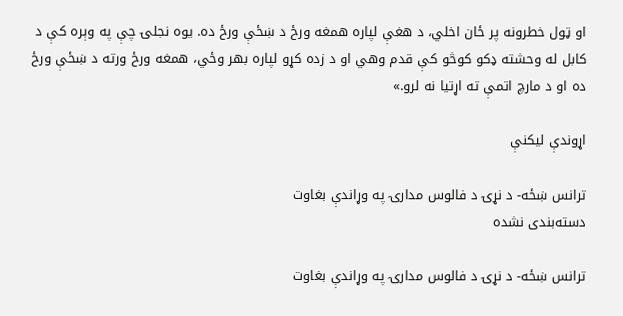او ټول خطرونه پر ځان اخلي، د هغې لپاره همغه ورځ د ښځې ورځ ده. یوه نجلۍ چې په وېره کې د کابل له وحشته ډکو کوڅو کې قدم وهي او د زده کړو لپاره بهر وځي، همغه ورځ ورته د ښځې ورځ ده او د مارچ اتمې ته اړتیا نه لرو.»

اړوندې لیکنې

ترانس ښځه- د نړۍ د فالوس مدارۍ په وړاندې بغاوت
دسته‌بندی نشده

ترانس ښځه- د نړۍ د فالوس مدارۍ په وړاندې بغاوت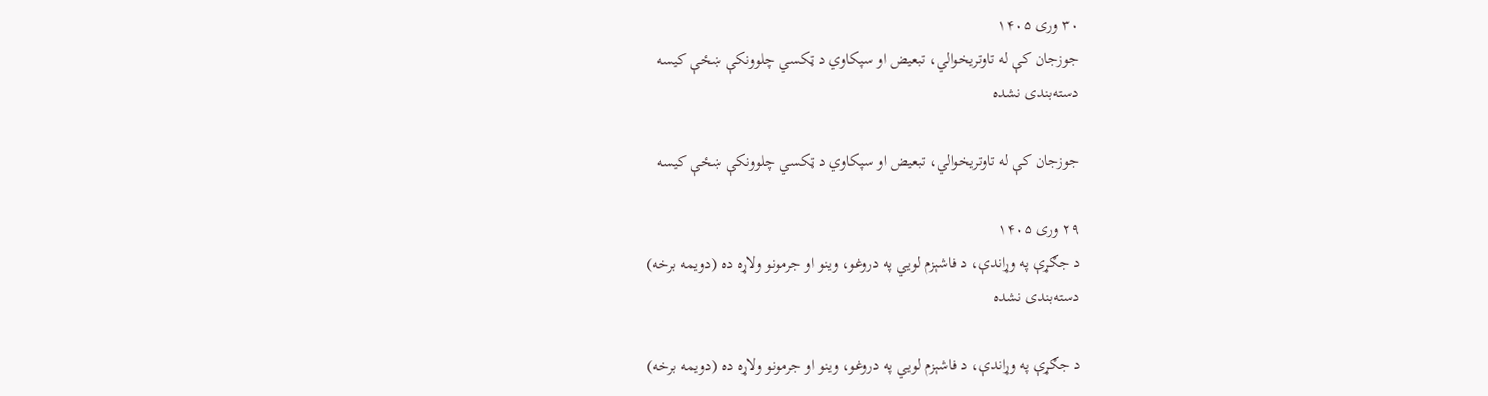۳۰ وری ۱۴۰۵
جوزجان کې له تاوتریخوالي، تبعیض او سپکاوي د ټکسي چلوونکې ښځې کیسه
دسته‌بندی نشده

جوزجان کې له تاوتریخوالي، تبعیض او سپکاوي د ټکسي چلوونکې ښځې کیسه

۲۹ وری ۱۴۰۵
د جګړې په وړاندې، د فاشېزم لويي په دروغو، وینو او جرمونو ولاړه ده (دویمه برخه)
دسته‌بندی نشده

د جګړې په وړاندې، د فاشېزم لويي په دروغو، وینو او جرمونو ولاړه ده (دویمه برخه)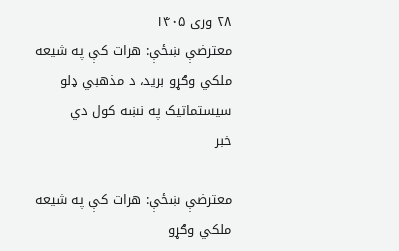۲۸ وری ۱۴۰۵
معترضې ښځې: هرات کې په شیعه ملکي وګړو برید، د مذهبي ډلو سیستماتیک په نښه کول دي
خبر

معترضې ښځې: هرات کې په شیعه ملکي وګړو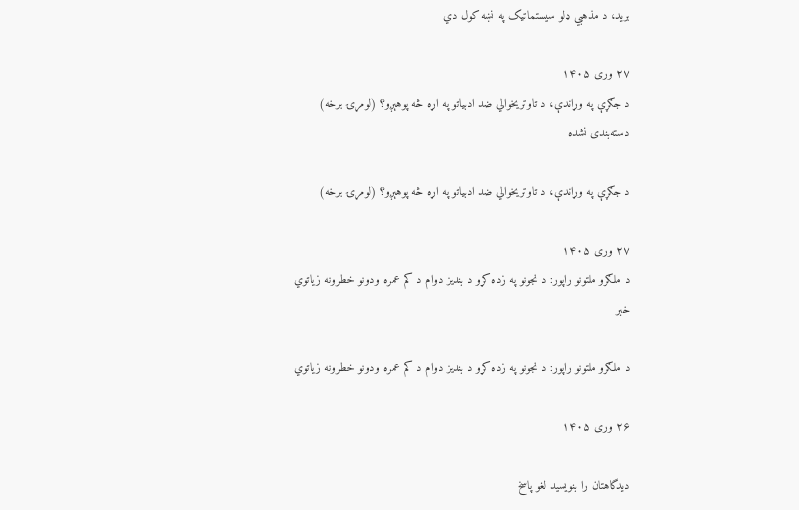برید، د مذهبي ډلو سیستماتیک په نښه کول دي

۲۷ وری ۱۴۰۵
د جګړې په وړاندې، د تاوتریخوالي ضد ادبیاتو په اړه څه پوهېږو؟ (لومړۍ برخه)
دسته‌بندی نشده

د جګړې په وړاندې، د تاوتریخوالي ضد ادبیاتو په اړه څه پوهېږو؟ (لومړۍ برخه)

۲۷ وری ۱۴۰۵
د ملګرو ملتونو راپور: د نجونو په زده کړو د بندیز دوام د کم عمره ودونو خطرونه زیاتوي
خبر

د ملګرو ملتونو راپور: د نجونو په زده کړو د بندیز دوام د کم عمره ودونو خطرونه زیاتوي

۲۶ وری ۱۴۰۵

دیدگاهتان را بنویسید لغو پاسخ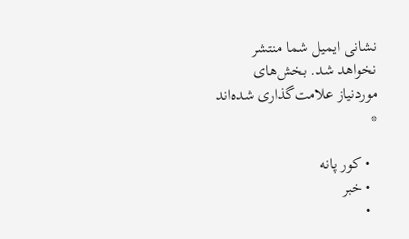نشانی ایمیل شما منتشر نخواهد شد. بخش‌های موردنیاز علامت‌گذاری شده‌اند *

  • کور پانه
  • خبر
  •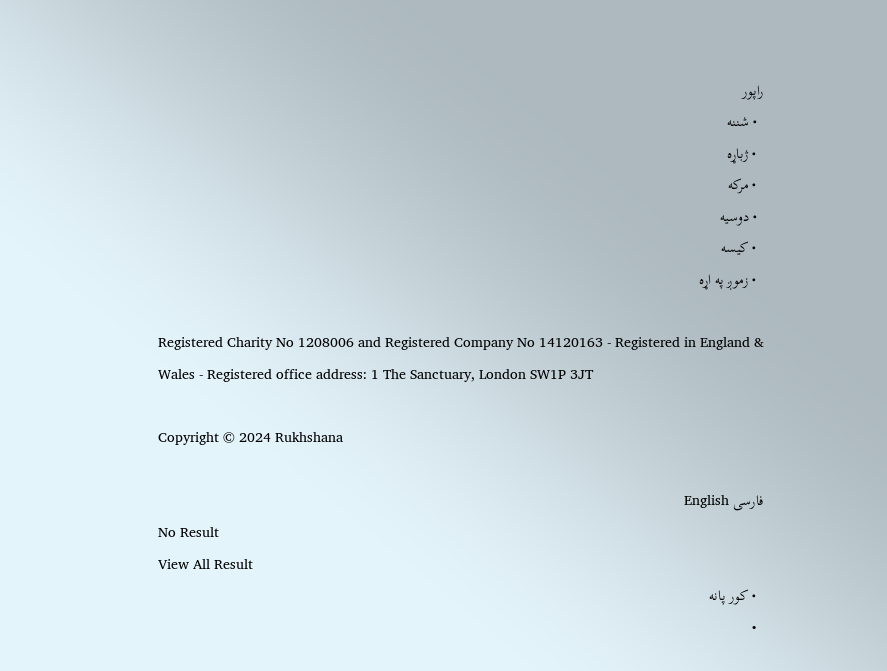راپور
  • شننه
  • ژباړه
  • مرکه
  • دوسیه
  • کیسه
  • زموږ په اړه

Registered Charity No 1208006 and Registered Company No 14120163 - Registered in England & Wales - Registered office address: 1 The Sanctuary, London SW1P 3JT

Copyright © 2024 Rukhshana

فارسی English
No Result
View All Result
  • کور پانه
  •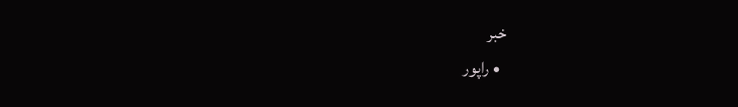خبر
  • راپور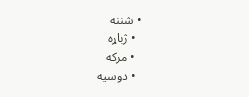• شننه
  • ژباړه
  • مرکه
  • دوسیه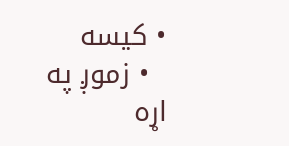• کیسه
  • زموږ په اړه